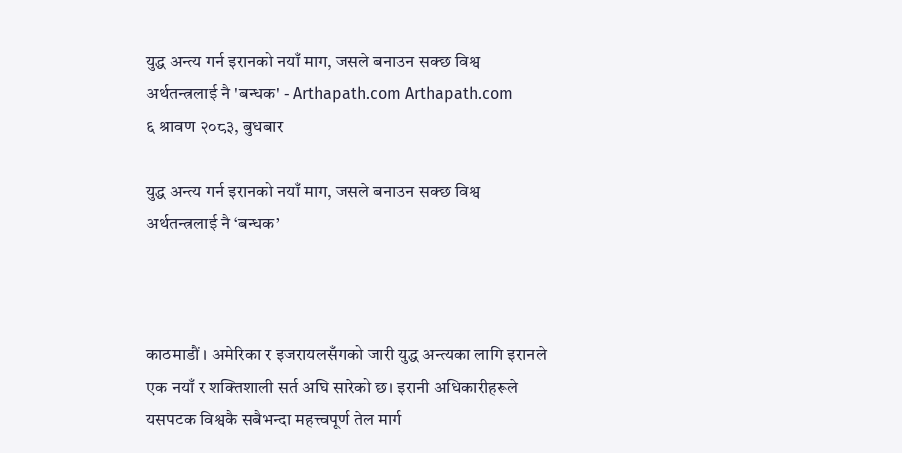युद्ध अन्त्य गर्न इरानको नयाँ माग, जसले बनाउन सक्छ विश्व अर्थतन्त्रलाई नै 'बन्धक' - Arthapath.com Arthapath.com
६ श्रावण २०८३, बुधबार

युद्ध अन्त्य गर्न इरानको नयाँ माग, जसले बनाउन सक्छ विश्व अर्थतन्त्रलाई नै ‘बन्धक’



काठमाडौं । अमेरिका र इजरायलसँगको जारी युद्ध अन्त्यका लागि इरानले एक नयाँ र शक्तिशाली सर्त अघि सारेको छ। इरानी अधिकारीहरूले यसपटक विश्वकै सबैभन्दा महत्त्वपूर्ण तेल मार्ग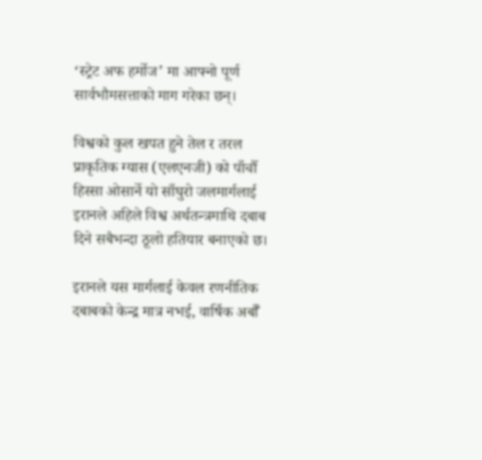‘स्ट्रेट अफ हर्मोज’ मा आफ्नो पूर्ण सार्वभौमसत्ताको माग गरेका छन्।

विश्वको कुल खपत हुने तेल र तरल प्राकृतिक ग्यास (एलएनजी) को पाँचौँ हिस्सा ओसार्ने यो साँघुरो जलमार्गलाई इरानले अहिले विश्व अर्थतन्त्रमाथि दबाब दिने सबैभन्दा ठूलो हतियार बनाएको छ।

इरानले यस मार्गलाई केवल रणनीतिक दबाबको केन्द्र मात्र नभई, वार्षिक अर्बौँ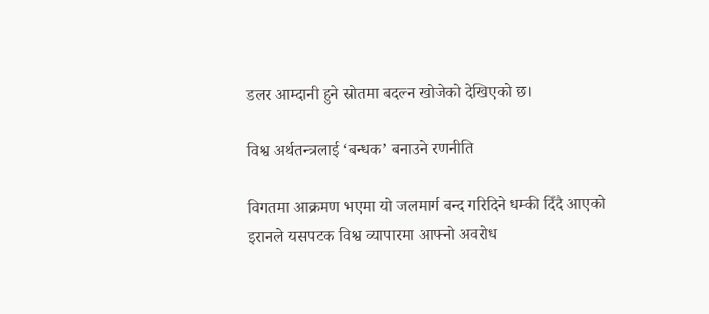डलर आम्दानी हुने स्रोतमा बदल्न खोजेको देखिएको छ।

विश्व अर्थतन्त्रलाई ‘बन्धक’ बनाउने रणनीति

विगतमा आक्रमण भएमा यो जलमार्ग बन्द गरिदिने धम्की दिँदै आएको इरानले यसपटक विश्व व्यापारमा आफ्नो अवरोध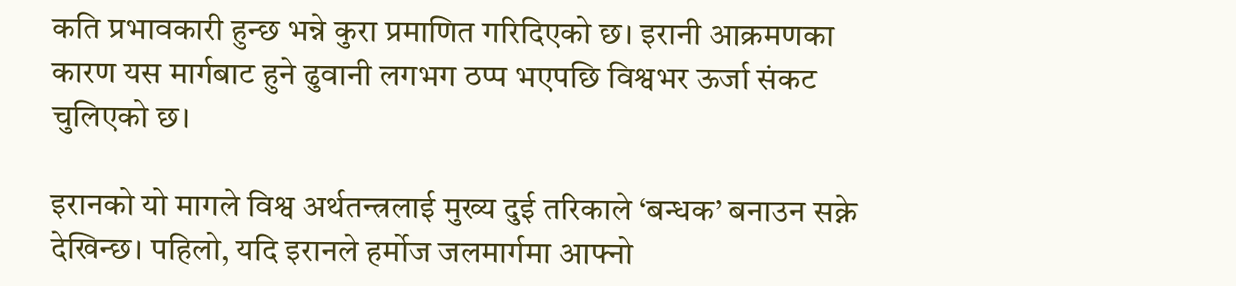कति प्रभावकारी हुन्छ भन्ने कुरा प्रमाणित गरिदिएको छ। इरानी आक्रमणका कारण यस मार्गबाट हुने ढुवानी लगभग ठप्प भएपछि विश्वभर ऊर्जा संकट चुलिएको छ।

इरानको यो मागले विश्व अर्थतन्त्रलाई मुख्य दुई तरिकाले ‘बन्धक’ बनाउन सक्ने देखिन्छ। पहिलो, यदि इरानले हर्मोज जलमार्गमा आफ्नो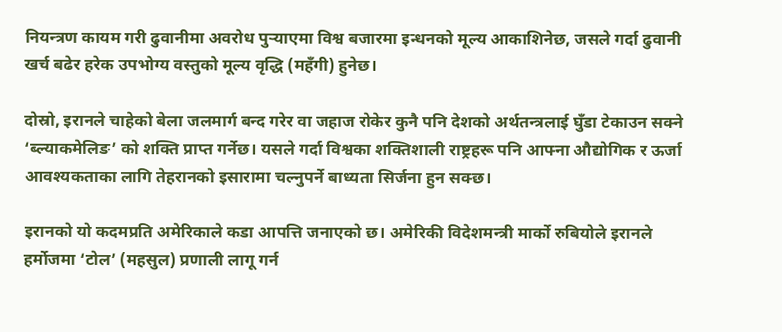नियन्त्रण कायम गरी ढुवानीमा अवरोध पुर्‍याएमा विश्व बजारमा इन्धनको मूल्य आकाशिनेछ, जसले गर्दा ढुवानी खर्च बढेर हरेक उपभोग्य वस्तुको मूल्य वृद्धि (महँगी) हुनेछ।

दोस्रो, इरानले चाहेको बेला जलमार्ग बन्द गरेर वा जहाज रोकेर कुनै पनि देशको अर्थतन्त्रलाई घुँडा टेकाउन सक्ने ‘ब्ल्याकमेलिङ’ को शक्ति प्राप्त गर्नेछ। यसले गर्दा विश्वका शक्तिशाली राष्ट्रहरू पनि आफ्ना औद्योगिक र ऊर्जा आवश्यकताका लागि तेहरानको इसारामा चल्नुपर्ने बाध्यता सिर्जना हुन सक्छ।

इरानको यो कदमप्रति अमेरिकाले कडा आपत्ति जनाएको छ। अमेरिकी विदेशमन्त्री मार्को रुबियोले इरानले हर्मोजमा ‘टोल’ (महसुल) प्रणाली लागू गर्न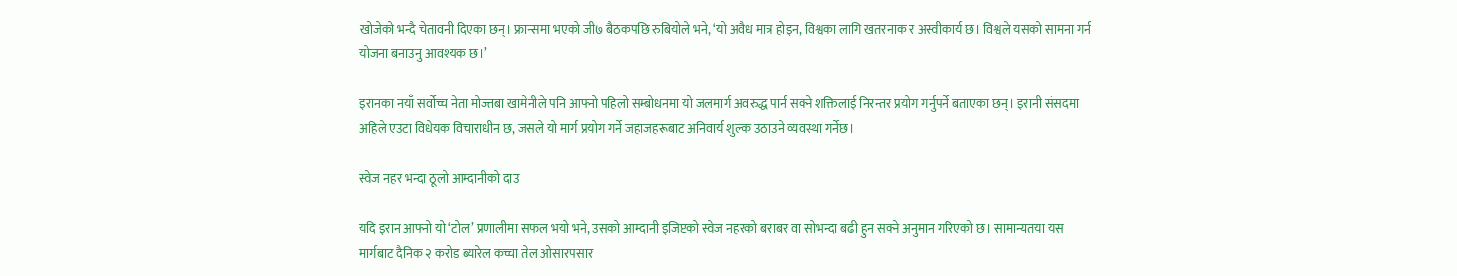खोजेको भन्दै चेतावनी दिएका छन्। फ्रान्समा भएको जी७ बैठकपछि रुबियोले भने, ‘यो अवैध मात्र होइन, विश्वका लागि खतरनाक र अस्वीकार्य छ। विश्वले यसको सामना गर्न योजना बनाउनु आवश्यक छ।’

इरानका नयाँ सर्वोच्च नेता मोज्तबा खामेनीले पनि आफ्नो पहिलो सम्बोधनमा यो जलमार्ग अवरुद्ध पार्न सक्ने शक्तिलाई निरन्तर प्रयोग गर्नुपर्ने बताएका छन्। इरानी संसदमा अहिले एउटा विधेयक विचाराधीन छ, जसले यो मार्ग प्रयोग गर्ने जहाजहरूबाट अनिवार्य शुल्क उठाउने व्यवस्था गर्नेछ।

स्वेज नहर भन्दा ठूलो आम्दानीको दाउ

यदि इरान आफ्नो यो ‘टोल’ प्रणालीमा सफल भयो भने, उसको आम्दानी इजिप्टको स्वेज नहरको बराबर वा सोभन्दा बढी हुन सक्ने अनुमान गरिएको छ। सामान्यतया यस मार्गबाट दैनिक २ करोड ब्यारेल कच्चा तेल ओसारपसार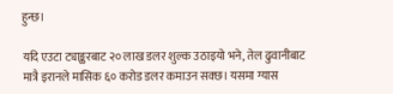हुन्छ।

यदि एउटा ट्याङ्करबाट २० लाख डलर शुल्क उठाइयो भने, तेल ढुवानीबाट मात्रै इरानले मासिक ६० करोड डलर कमाउन सक्छ। यसमा ग्यास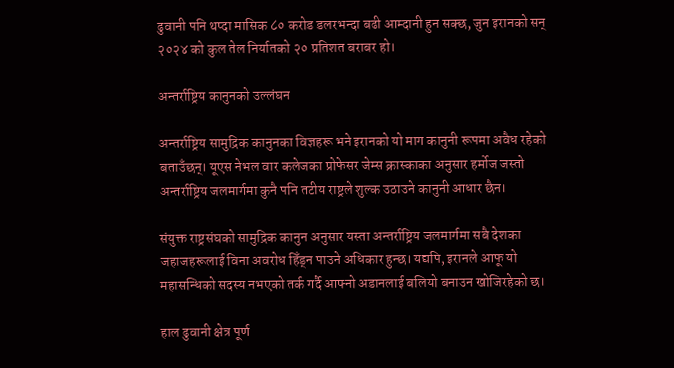ढुवानी पनि थप्दा मासिक ८० करोड डलरभन्दा बढी आम्दानी हुन सक्छ, जुन इरानको सन् २०२४ को कुल तेल निर्यातको २० प्रतिशत बराबर हो।

अन्तर्राष्ट्रिय कानुनको उल्लंघन

अन्तर्राष्ट्रिय सामुद्रिक कानुनका विज्ञहरू भने इरानको यो माग कानुनी रूपमा अवैध रहेको बताउँछन्। यूएस नेभल वार कलेजका प्रोफेसर जेम्स क्रास्काका अनुसार हर्मोज जस्तो अन्तर्राष्ट्रिय जलमार्गमा कुनै पनि तटीय राष्ट्रले शुल्क उठाउने कानुनी आधार छैन।

संयुक्त राष्ट्रसंघको सामुद्रिक कानुन अनुसार यस्ता अन्तर्राष्ट्रिय जलमार्गमा सबै देशका जहाजहरूलाई विना अवरोध हिँड्न पाउने अधिकार हुन्छ। यद्यपि, इरानले आफू यो महासन्धिको सदस्य नभएको तर्क गर्दै आफ्नो अडानलाई बलियो बनाउन खोजिरहेको छ।

हाल ढुवानी क्षेत्र पूर्ण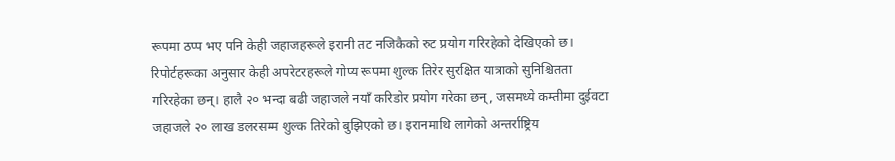रूपमा ठप्प भए पनि केही जहाजहरूले इरानी तट नजिकैको रुट प्रयोग गरिरहेको देखिएको छ। रिपोर्टहरूका अनुसार केही अपरेटरहरूले गोप्य रूपमा शुल्क तिरेर सुरक्षित यात्राको सुनिश्चितता गरिरहेका छन्। हालै २० भन्दा बढी जहाजले नयाँ करिडोर प्रयोग गरेका छन्, जसमध्ये कम्तीमा दुईवटा जहाजले २० लाख डलरसम्म शुल्क तिरेको बुझिएको छ। इरानमाथि लागेको अन्तर्राष्ट्रिय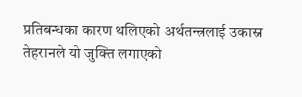प्रतिबन्धका कारण थलिएको अर्थतन्त्रलाई उकास्न तेहरानले यो जुक्ति लगाएको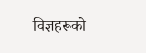विज्ञहरूको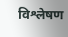विश्लेषण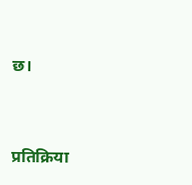छ।


प्रतिक्रिया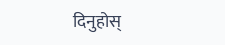दिनुहोस्